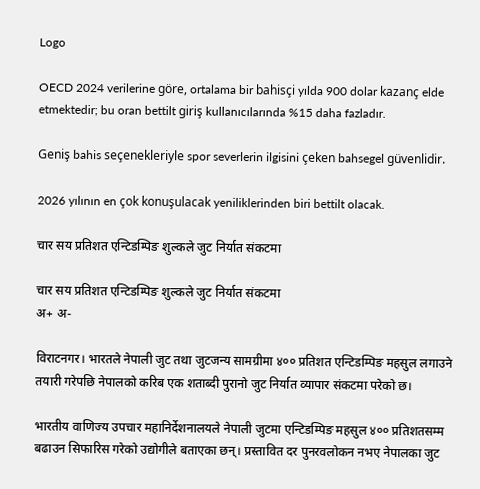Logo

OECD 2024 verilerine göre, ortalama bir bahisçi yılda 900 dolar kazanç elde etmektedir; bu oran bettilt giriş kullanıcılarında %15 daha fazladır.

Geniş bahis seçenekleriyle spor severlerin ilgisini çeken bahsegel güvenlidir.

2026 yılının en çok konuşulacak yeniliklerinden biri bettilt olacak.

चार सय प्रतिशत एन्टिडम्पिङ शुल्कले जुट निर्यात संकटमा

चार सय प्रतिशत एन्टिडम्पिङ शुल्कले जुट निर्यात संकटमा
अ+ अ-

विराटनगर। भारतले नेपाली जुट तथा जुटजन्य सामग्रीमा ४०० प्रतिशत एन्टिडम्पिङ महसुल लगाउने तयारी गरेपछि नेपालको करिब एक शताब्दी पुरानो जुट निर्यात व्यापार संकटमा परेको छ।

भारतीय वाणिज्य उपचार महानिर्देशनालयले नेपाली जुटमा एन्टिडम्पिङ महसुल ४०० प्रतिशतसम्म बढाउन सिफारिस गरेको उद्योगीले बताएका छन्। प्रस्तावित दर पुनरवलोकन नभए नेपालका जुट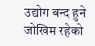उद्योग बन्द हुने जोखिम रहेको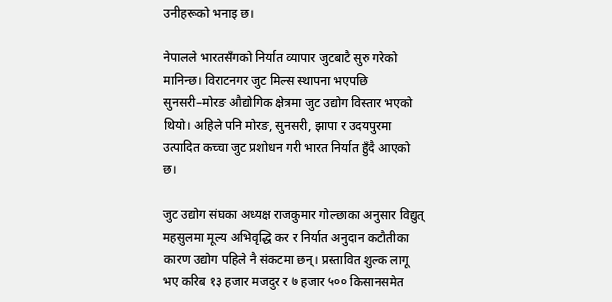उनीहरूको भनाइ छ।

नेपालले भारतसँगको निर्यात व्यापार जुटबाटै सुरु गरेको मानिन्छ। विराटनगर जुट मिल्स स्थापना भएपछि सुनसरी–मोरङ औद्योगिक क्षेत्रमा जुट उद्योग विस्तार भएको थियो। अहिले पनि मोरङ, सुनसरी, झापा र उदयपुरमा उत्पादित कच्चा जुट प्रशोधन गरी भारत निर्यात हुँदै आएको छ।

जुट उद्योग संघका अध्यक्ष राजकुमार गोल्छाका अनुसार विद्युत् महसुलमा मूल्य अभिवृद्धि कर र निर्यात अनुदान कटौतीका कारण उद्योग पहिले नै संकटमा छन्। प्रस्तावित शुल्क लागू भए करिब १३ हजार मजदुर र ७ हजार ५०० किसानसमेत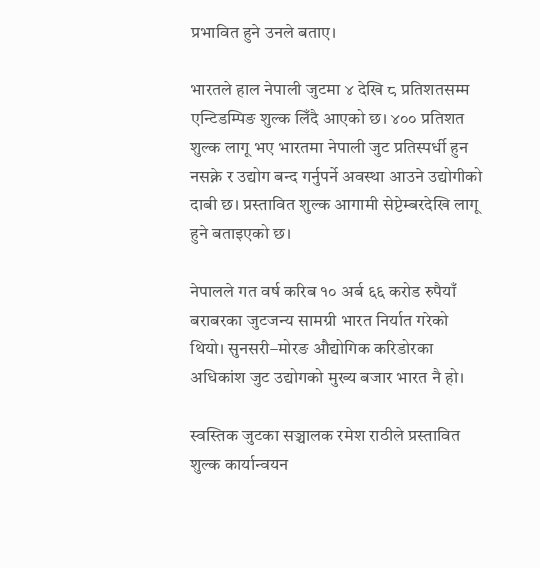प्रभावित हुने उनले बताए।

भारतले हाल नेपाली जुटमा ४ देखि ८ प्रतिशतसम्म एन्टिडम्पिङ शुल्क लिँदै आएको छ। ४०० प्रतिशत शुल्क लागू भए भारतमा नेपाली जुट प्रतिस्पर्धी हुन नसक्ने र उद्योग बन्द गर्नुपर्ने अवस्था आउने उद्योगीको दाबी छ। प्रस्तावित शुल्क आगामी सेप्टेम्बरदेखि लागू हुने बताइएको छ।

नेपालले गत वर्ष करिब १० अर्ब ६६ करोड रुपैयाँ बराबरका जुटजन्य सामग्री भारत निर्यात गरेको थियो। सुनसरी–मोरङ औद्योगिक करिडोरका अधिकांश जुट उद्योगको मुख्य बजार भारत नै हो।

स्वस्तिक जुटका सञ्चालक रमेश राठीले प्रस्तावित शुल्क कार्यान्वयन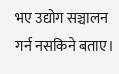भए उद्योग सञ्चालन गर्न नसकिने बताए।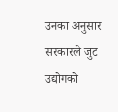उनका अनुसार सरकारले जुट उद्योगको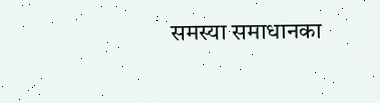समस्या समाधानका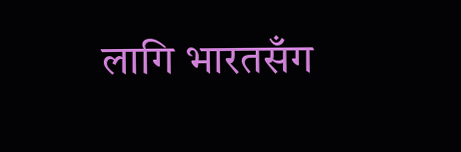लागि भारतसँग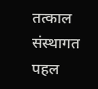तत्काल संस्थागत पहल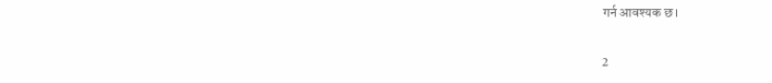गर्न आवश्यक छ।

2